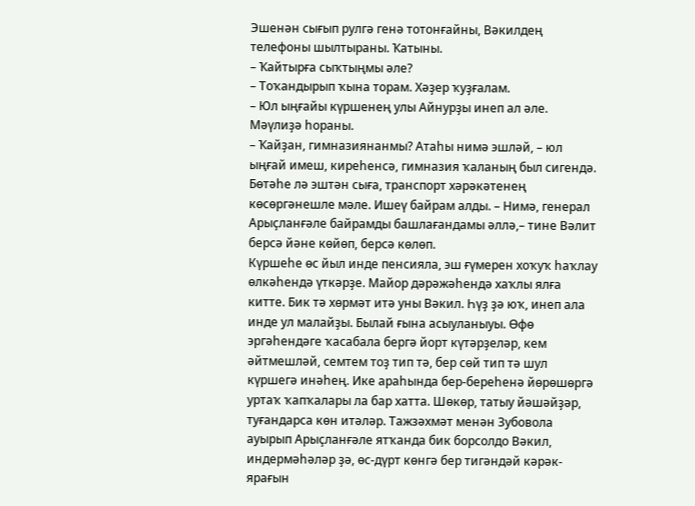Эшенән сығып рулгә генә тотонғайны, Вәкилдең телефоны шылтыраны. Ҡатыны.
– Ҡайтырға сыҡтыңмы әле?
– Тоҡандырып ҡына торам. Хәҙер ҡуҙғалам.
– Юл ыңғайы күршенең улы Айнурҙы инеп ал әле. Мәүлиҙә һораны.
– Ҡайҙан, гимназиянанмы? Атаһы нимә эшләй, – юл ыңғай имеш, киреһенсә, гимназия ҡаланың был сигендә. Бөтәһе лә эштән сыға, транспорт хәрәкәтенең көсөргәнешле мәле. Ишеү байрам алды. – Нимә, генерал Арыҫланғәле байрамды башлағандамы әллә,– тине Вәлит берсә йәне көйөп, берсә көлөп.
Күршеһе өс йыл инде пенсияла, эш ғүмерен хоҡуҡ һаҡлау өлкәһендә үткәрҙе. Майор дәрәжәһендә хаҡлы ялға китте. Бик тә хөрмәт итә уны Вәкил. Һүҙ ҙә юҡ, инеп ала инде ул малайҙы. Былай ғына асыуланыуы. Өфө эргәһендәге ҡасабала бергә йорт күтәрҙеләр, кем әйтмешләй, семтем тоҙ тип тә, бер сөй тип тә шул күршегә инәһең. Ике араһында бер-береһенә йөрөшөргә уртаҡ ҡапҡалары ла бар хатта. Шөкөр, татыу йәшәйҙәр, туғандарса көн итәләр. Тажзәхмәт менән Зубовола ауырып Арыҫланғәле ятҡанда бик борсолдо Вәкил, индермәһәләр ҙә, өс-дүрт көнгә бер тигәндәй кәрәк-ярағын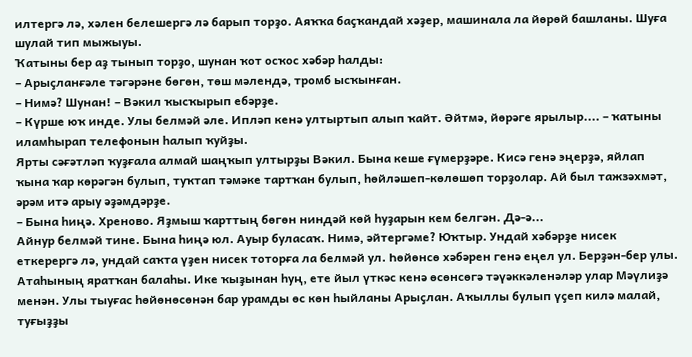илтергә лә, хәлен белешергә лә барып торҙо. Аяҡҡа баҫҡандай хәҙер, машинала ла йөрөй башланы. Шуға шулай тип мыжыуы.
Ҡатыны бер аҙ тынып торҙо, шунан ҡот осҡос хәбәр һалды:
– Арыҫланғәле тәгәрәне бөгөн, төш мәлендә, тромб ысҡынған.
– Нимә? Шунан! – Вәкил ҡысҡырып ебәрҙе.
– Күрше юҡ инде. Улы белмәй әле. Ипләп кенә ултыртып алып ҡайт. Әйтмә, йөрәге ярылыр.... – ҡатыны иламһырап телефонын һалып ҡуйҙы.
Ярты сәғәтләп ҡуҙғала алмай шаңҡып ултырҙы Вәкил. Бына кеше ғүмерҙәре. Кисә генә эңерҙә, яйлап ҡына ҡар көрәгән булып, туҡтап тәмәке тартҡан булып, һөйләшеп-көлөшөп торҙолар. Ай был тажзәхмәт, әрәм итә арыу әҙәмдәрҙе.
– Бына һиңә. Хреново. Яҙмыш ҡарттың бөгөн ниндәй көй һуҙарын кем белгән. Дә-ә...
Айнур белмәй тине. Бына һиңә юл. Ауыр буласаҡ. Нимә, әйтергәме? Юҡтыр. Ундай хәбәрҙе нисек еткерергә лә, ундай саҡта үҙен нисек тоторға ла белмәй ул. Һөйөнсө хәбәрен генә еңел ул. Берҙән-бер улы. Атаһының яратҡан балаһы. Ике ҡыҙынан һуң, ете йыл үткәс кенә өсөнсөгә тәүәккәленәләр улар Мәүлиҙә менән. Улы тыуғас һөйөнөсөнән бар урамды өс көн һыйланы Арыҫлан. Аҡыллы булып үҫеп килә малай, туғыҙҙы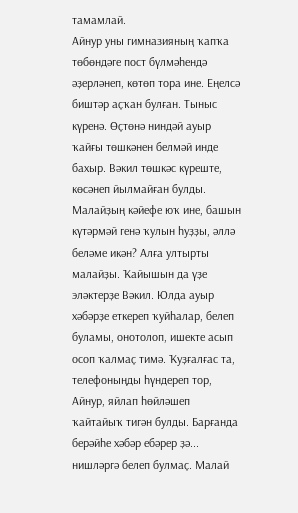тамамлай.
Айнур уны гимназияның ҡапҡа төбөндәге пост бүлмәһендә әҙерләнеп, көтөп тора ине. Еңелсә биштәр аҫҡан булған. Тыныс күренә. Өҫтөнә ниндәй ауыр ҡайғы төшкәнен белмәй инде бахыр. Вәкил төшкәс күреште, көсәнеп йылмайған булды. Малайҙың кәйефе юҡ ине, башын күтәрмәй генә ҡулын һуҙҙы, әллә беләме икән? Алға ултырты малайҙы. Ҡайышын да үҙе эләктерҙе Вәкил. Юлда ауыр хәбәрҙе еткереп ҡуйһалар, белеп буламы, онотолоп, ишекте асып осоп ҡалмаҫ тимә. Ҡуҙғалғас та, телефоныңды һүндереп тор, Айнур, яйлап һөйләшеп ҡайтайыҡ тигән булды. Барғанда берәйһе хәбәр ебәрер ҙә... нишләргә белеп булмаҫ. Малай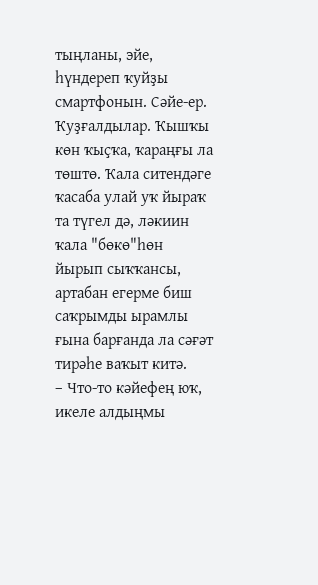тыңланы, эйе, һүндереп ҡуйҙы смартфонын. Сәйе-ер.
Ҡуҙғалдылар. Ҡышҡы көн ҡыҫҡа, ҡараңғы ла төштө. Ҡала ситендәге ҡасаба улай уҡ йыраҡ та түгел дә, ләкиин ҡала "бөкө"һөн йырып сыҡҡансы, артабан егерме биш саҡрымды ырамлы ғына барғанда ла сәғәт тирәһе ваҡыт китә.
– Что-то кәйефең юҡ, икеле алдыңмы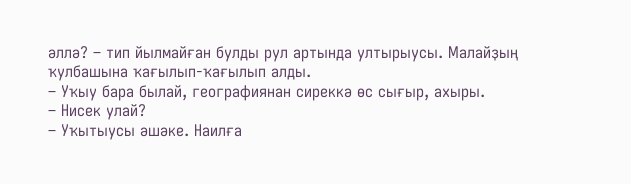әллә? – тип йылмайған булды рул артында ултырыусы. Малайҙың ҡулбашына ҡағылып-ҡағылып алды.
– Уҡыу бара былай, географиянан сиреккә өс сығыр, ахыры.
– Нисек улай?
– Уҡытыусы әшәке. Наилға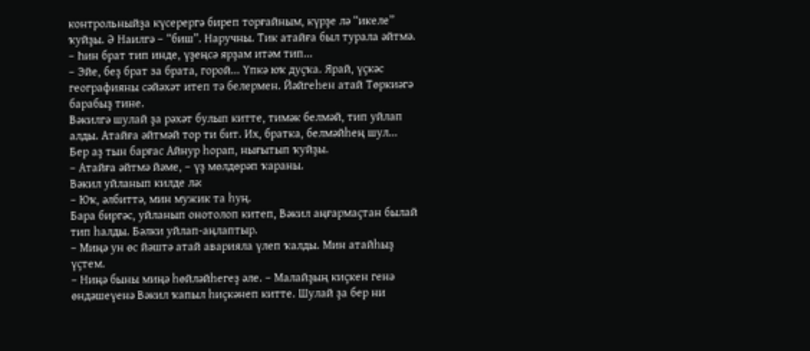контрольныйҙа күсерергә биреп торғайным, күрҙе лә “икеле” ҡуйҙы. Ә Наилгә – “биш”. Наручны. Тик атайға был турала әйтмә.
– Һин брат тип инде, үҙеңсә ярҙам итәм тип...
– Эйе, беҙ брат за брата, горой... Үпкә юҡ дуҫҡа. Ярай, үҫкәс географияны сәйәхәт итеп тә белермен. Йәйгеһен атай Төркиәгә барабыҙ тине.
Вәкилгә шулай ҙа рәхәт булып китте, тимәк белмәй, тип уйлап алды. Атайға әйтмәй тор ти бит. Их, братка, белмәйһең шул... Бер аҙ тын барғас Айнур һорап, нығытып ҡуйҙы.
– Атайға әйтмә йәме, – үҙ мөлдөрәп ҡараны.
Вәкил уйланып килде лә:
– Юҡ, әлбиттә, мин мужик та һуң.
Бара биргәс, уйланып онотолоп китеп, Вәкил аңғармаҫтан былай тип һалды. Бәлки уйлап-аңлаптыр.
– Миңә ун өс йәштә атай аварияла үлеп ҡалды. Мин атайһыҙ үҫтем.
– Ниңә быны миңә һөйләйһегеҙ әле. – Малайҙың киҫкен генә өндәшеүенә Вәкил ҡапыл һиҫкәнеп китте. Шулай ҙа бер ни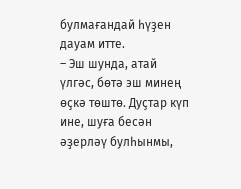булмағандай һүҙен дауам итте.
– Эш шунда, атай үлгәс, бөтә эш минең өҫкә төштө. Дуҫтар күп ине, шуға бесән әҙерләү булһынмы,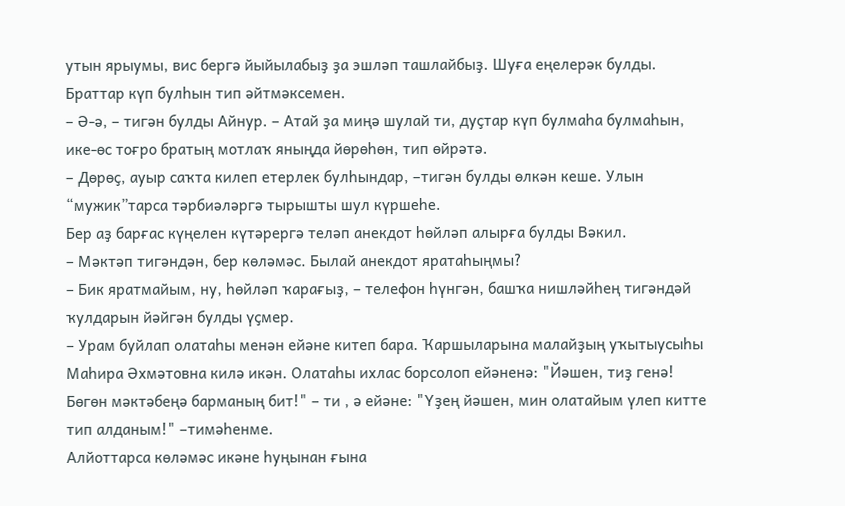утын ярыумы, вис бергә йыйылабыҙ ҙа эшләп ташлайбыҙ. Шуға еңелерәк булды. Браттар күп булһын тип әйтмәксемен.
– Ә-ә, – тигән булды Айнур. – Атай ҙа миңә шулай ти, дуҫтар күп булмаһа булмаһын, ике-өс тоғро братың мотлаҡ яныңда йөрөһөн, тип өйрәтә.
– Дөрөҫ, ауыр саҡта килеп етерлек булһындар, –тигән булды өлкән кеше. Улын “мужик”тарса тәрбиәләргә тырышты шул күршеһе.
Бер аҙ барғас күңелен күтәрергә теләп анекдот һөйләп алырға булды Вәкил.
– Мәктәп тигәндән, бер көләмәс. Былай анекдот яратаһыңмы?
– Бик яратмайым, ну, һөйләп ҡарағыҙ, – телефон һүнгән, башҡа нишләйһең тигәндәй ҡулдарын йәйгән булды үҫмер.
– Урам буйлап олатаһы менән ейәне китеп бара. Ҡаршыларына малайҙың уҡытыусыһы Маһира Әхмәтовна килә икән. Олатаһы ихлас борсолоп ейәненә: "Йәшен, тиҙ генә! Бөгөн мәктәбеңә барманың бит!" – ти , ә ейәне: "Үҙең йәшен, мин олатайым үлеп китте тип алданым!" –тимәһенме.
Алйоттарса көләмәс икәне һуңынан ғына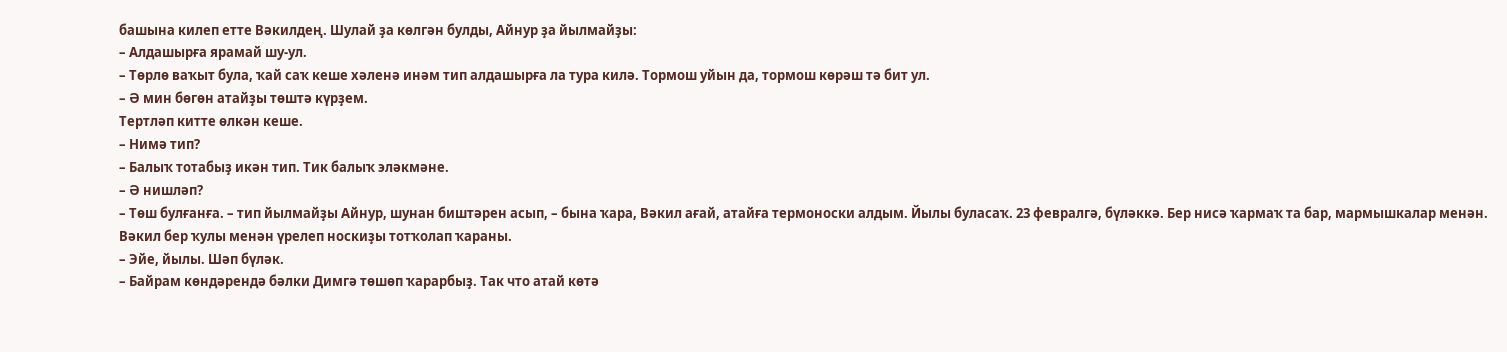башына килеп етте Вәкилдең. Шулай ҙа көлгән булды, Айнур ҙа йылмайҙы:
– Алдашырға ярамай шу-ул.
– Төрлө ваҡыт була, ҡай саҡ кеше хәленә инәм тип алдашырға ла тура килә. Тормош уйын да, тормош көрәш тә бит ул.
– Ә мин бөгөн атайҙы төштә күрҙем.
Тертләп китте өлкән кеше.
– Нимә тип?
– Балыҡ тотабыҙ икән тип. Тик балыҡ эләкмәне.
– Ә нишләп?
– Төш булғанға. – тип йылмайҙы Айнур, шунан биштәрен асып, – бына ҡара, Вәкил ағай, атайға термоноски алдым. Йылы буласаҡ. 23 февралгә, бүләккә. Бер нисә ҡармаҡ та бар, мармышкалар менән.
Вәкил бер ҡулы менән үрелеп носкиҙы тотҡолап ҡараны.
– Эйе, йылы. Шәп бүләк.
– Байрам көндәрендә бәлки Димгә төшөп ҡарарбыҙ. Так что атай көтә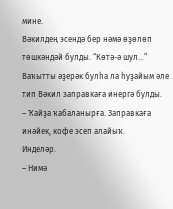мине.
Вәкилдең эсендә бер нәмә өҙөлөп төшкәндәй булды. “Көтә-ә шул...”
Ваҡытты әҙерәк булһа ла һуҙайым әле тип Вәкил заправкаға инергә булды.
– Ҡайҙа ҡабаланырға. Заправкаға инәйек, кофе эсеп алайыҡ.
Инделәр.
– Нимә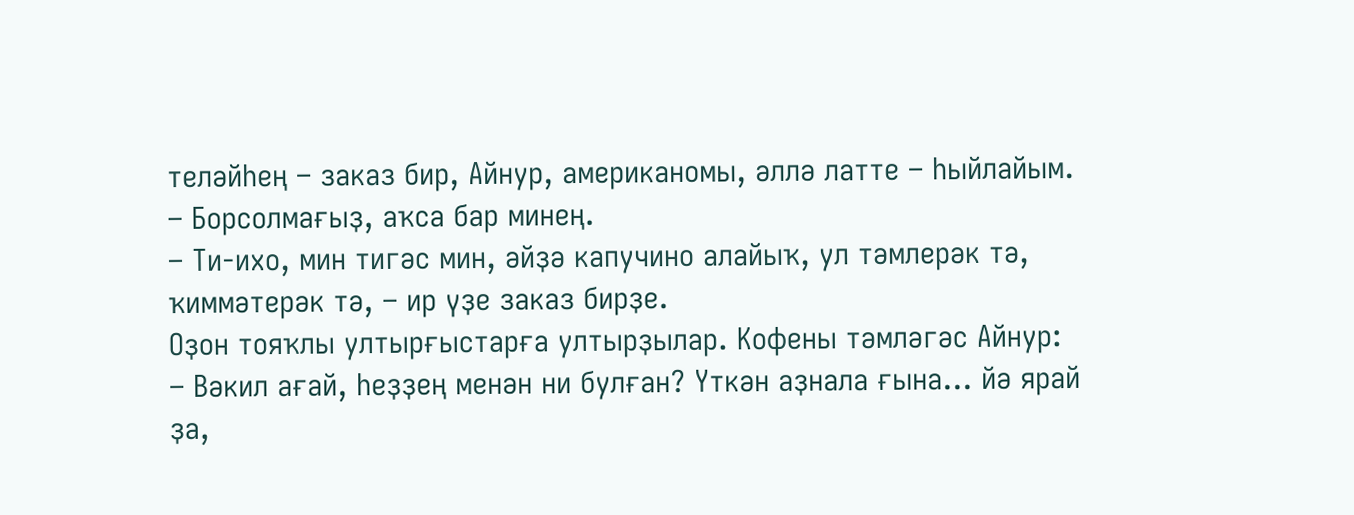теләйһең – заказ бир, Айнур, американомы, әллә латте – һыйлайым.
– Борсолмағыҙ, аҡса бар минең.
– Ти-ихо, мин тигәс мин, әйҙә капучино алайыҡ, ул тәмлерәк тә, ҡиммәтерәк тә, – ир үҙе заказ бирҙе.
Оҙон тояҡлы ултырғыстарға ултырҙылар. Кофены тәмләгәс Айнур:
– Вәкил ағай, һеҙҙең менән ни булған? Үткән аҙнала ғына... йә ярай ҙа,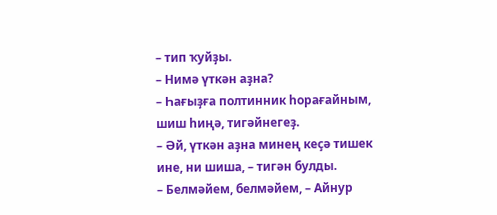– тип ҡуйҙы.
– Нимә үткән аҙна?
– Һағыҙға полтинник һорағайным, шиш һиңә, тигәйнегеҙ.
– Әй, үткән аҙна минең кеҫә тишек ине, ни шиша, – тигән булды.
– Белмәйем, белмәйем, – Айнур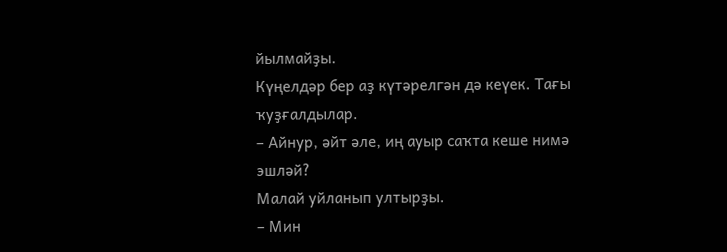йылмайҙы.
Күңелдәр бер аҙ күтәрелгән дә кеүек. Тағы ҡуҙғалдылар.
– Айнур, әйт әле, иң ауыр саҡта кеше нимә эшләй?
Малай уйланып ултырҙы.
– Мин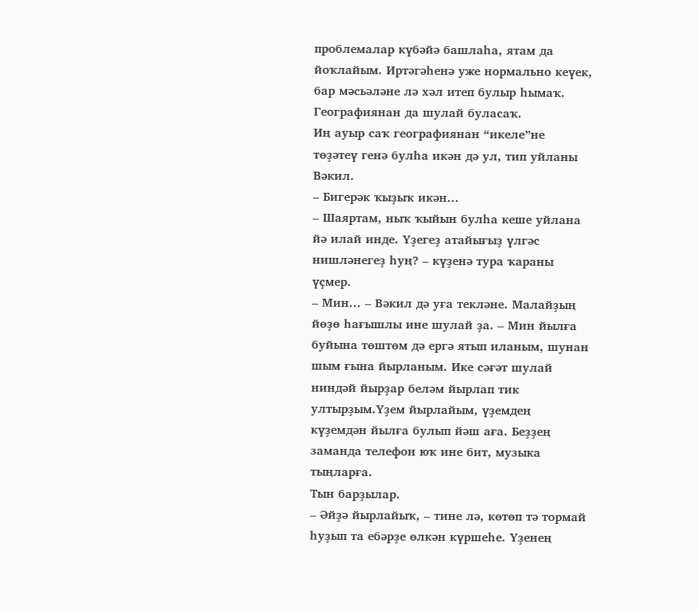проблемалар күбәйә башлаһа, ятам да йоҡлайым. Иртәгәһенә уже нормально кеүек, бар мәсьәләне лә хәл итеп булыр һымаҡ. Географиянан да шулай буласаҡ.
Иң ауыр саҡ географиянан “икеле”не төҙәтеү генә булһа икән дә ул, тип уйланы Вәкил.
– Бигерәк ҡыҙыҡ икән...
– Шаяртам, ныҡ ҡыйын булһа кеше уйлана йә илай инде. Үҙегеҙ атайығыҙ үлгәс нишләнегеҙ һуң? – күҙенә тура ҡараны үҫмер.
– Мин... – Вәкил дә уға текләне. Малайҙың йөҙө һағышлы ине шулай ҙа. – Мин йылға буйына төштөм дә ергә ятып иланым, шунан шым ғына йырланым. Ике сәғәт шулай ниндәй йырҙар беләм йырлап тик ултырҙым.Үҙем йырлайым, үҙемдең күҙемдән йылға булып йәш аға. Беҙҙең заманда телефон юҡ ине бит, музыка тыңларға.
Тын барҙылар.
– Әйҙә йырлайыҡ, – тине лә, көтөп тә тормай һуҙып та ебәрҙе өлкән күршеһе. Үҙенең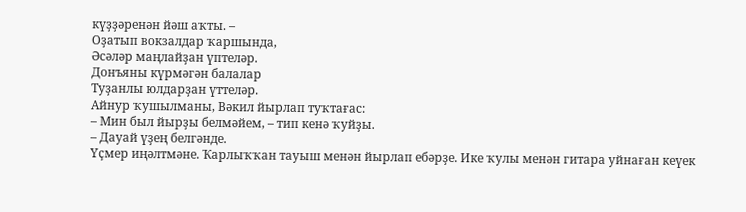күҙҙәренән йәш аҡты. –
Оҙатып вокзалдар ҡаршында,
Әсәләр маңлайҙан үптеләр.
Донъяны күрмәгән балалар
Туҙанлы юлдарҙан үттеләр.
Айнур ҡушылманы, Вәкил йырлап туҡтағас:
– Мин был йырҙы белмәйем, – тип кенә ҡуйҙы.
– Дауай үҙең белгәнде.
Үҫмер иңәлтмәне. Ҡарлыҡҡан тауыш менән йырлап ебәрҙе. Ике ҡулы менән гитара уйнаған кеүек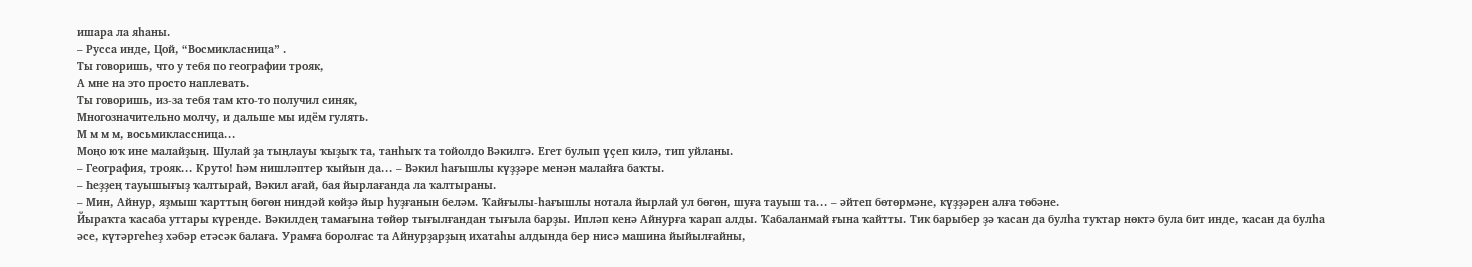ишара ла яһаны.
– Русса инде, Цой, “Восмикласница” .
Ты говоришь, что у тебя по географии трояк,
А мне на это просто наплевать.
Ты говоришь, из-за тебя там кто-то получил синяк,
Многозначительно молчу, и дальше мы идём гулять.
М м м м, восьмиклассница...
Моңо юҡ ине малайҙың. Шулай ҙа тыңлауы ҡыҙыҡ та, танһыҡ та тойолдо Вәкилгә. Егет булып үҫеп килә, тип уйланы.
– География, трояк... Круто! Һәм нишләптер ҡыйын да... – Вәкил һағышлы күҙҙәре менән малайға баҡты.
– Һеҙҙең тауышығыҙ ҡалтырай, Вәкил ағай, бая йырлағанда ла ҡалтыраны.
– Мин, Айнур, яҙмыш ҡарттың бөгөн ниндәй көйҙә йыр һуҙғанын беләм. Ҡайғылы-һағышлы нотала йырлай ул бөгөн, шуға тауыш та... – әйтеп бөтөрмәне, күҙҙәрен алға төбәне.
Йыраҡта ҡасаба уттары күренде. Вәкилдең тамағына төйөр тығылғандан тығыла барҙы. Ипләп кенә Айнурға ҡарап алды. Ҡабаланмай ғына ҡайтты. Тик барыбер ҙә ҡасан да булһа туҡтар нөктә була бит инде, ҡасан да булһа әсе, күтәргеһеҙ хәбәр етәсәк балаға. Урамға боролғас та Айнурҙарҙың ихатаһы алдында бер нисә машина йыйылғайны,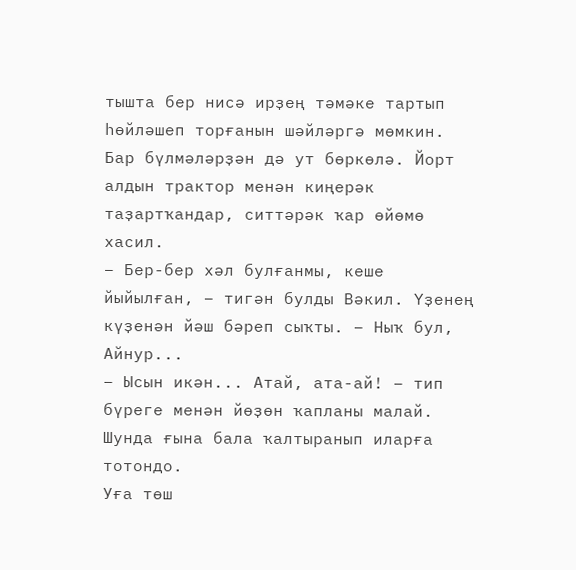тышта бер нисә ирҙең тәмәке тартып һөйләшеп торғанын шәйләргә мөмкин. Бар бүлмәләрҙән дә ут бөркөлә. Йорт алдын трактор менән киңерәк таҙартҡандар, ситтәрәк ҡар өйөмө хасил.
– Бер-бер хәл булғанмы, кеше йыйылған, – тигән булды Вәкил. Үҙенең күҙенән йәш бәреп сыҡты. – Ныҡ бул, Айнур...
– Ысын икән... Атай, ата-ай! – тип бүреге менән йөҙөн ҡапланы малай. Шунда ғына бала ҡалтыранып иларға тотондо.
Уға төш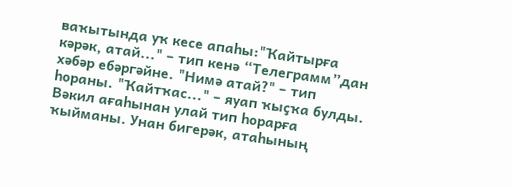ваҡытында уҡ кесе апаһы:"Ҡайтырға кәрәк, атай..." – тип кенә “Телеграмм”дан хәбәр ебәргәйне. "Нимә атай?" – тип һораны. "Ҡайтҡас..." – яуап ҡыҫҡа булды. Вәкил ағаһынан улай тип һорарға ҡыйманы. Унан бигерәк, атаһының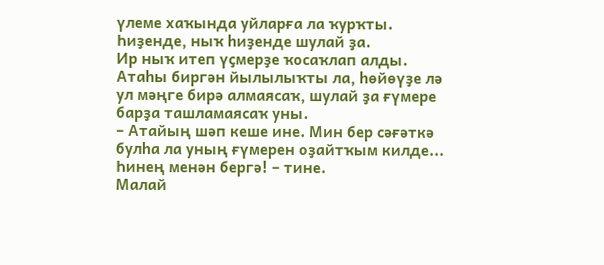үлеме хаҡында уйларға ла ҡурҡты. Һиҙенде, ныҡ һиҙенде шулай ҙа.
Ир ныҡ итеп үҫмерҙе ҡосаҡлап алды. Атаһы биргән йылылыҡты ла, һөйөүҙе лә ул мәңге бирә алмаясаҡ, шулай ҙа ғүмере барҙа ташламаясаҡ уны.
– Атайың шәп кеше ине. Мин бер сәғәткә булһа ла уның ғүмерен оҙайтҡым килде... Һинең менән бергә! – тине.
Малай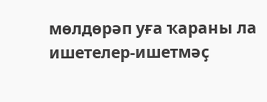мөлдөрәп уға ҡараны ла ишетелер-ишетмәҫ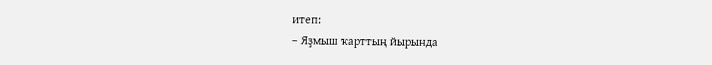итеп:
– Яҙмыш ҡарттың йырында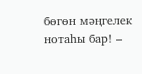бөгөн мәңгелек нотаһы бар! –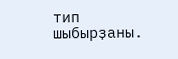тип шыбырҙаны.